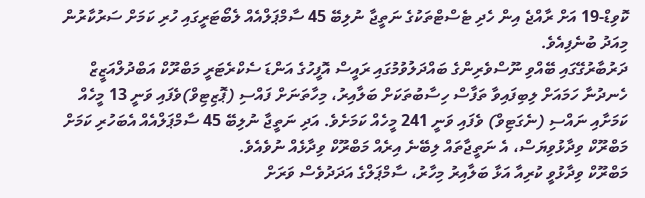ކޮވިޑް-19 އަށް ރާއްޖެ އިން ހެދި ޓެސްޓްތަކުގެ ނަތީޖާ ނުލިބޭ 45 ސާމްޕަލްއެއް ލެބޯޓަރީގައި ހުރި ކަމަށް ސަރުކާރުން މިއަދު ބުނެފިއެވެ.
ދަރުބާރުގޭގައި ބޭއްވި ނޫސްވެރިންގެ ބައްދަލުވުމުގައި ރައީސް އޮފީހުގެ އަންޑަ ސެކްރެޓަރީ މަބްރޫކް އަބްދުލްއަޒީޒް ހެނދުނާ ހަމައަށް ލިބިފައިވާ ތަފާސް ހިސާބުތަކަށް ބަލާއިރު، މިހާތަނަށް ފައްސި (ޕޮޒިޓިވް)ވެފައި ވަނީ 13 މީހެއް ކަމަށާއި ނައްސި (ނެގަޓިވް) ވެފައި ވަނީ 241 މީހެއް ކަމަށެވެ. އަދި ނަތީޖާ ނުލިބޭ 45 ސާމްޕަލްއެއް އެބަހުރި ކަމަށް މަބްރޫކް ވިދާޅުވިޔަސް، އެ ނަތީޖާތައް ލިބޭނެ އިރެއް މަބްރޫކް ވިދާޅެއް ނުވެއެވެ.
މަބްރޫކް ވިދާޅުވީ ކުރިއާ އަޅާ ބަލާއިރު މިހާރު، ސާމްޕަލްގެ އަދަދުވެސް ވަރަށް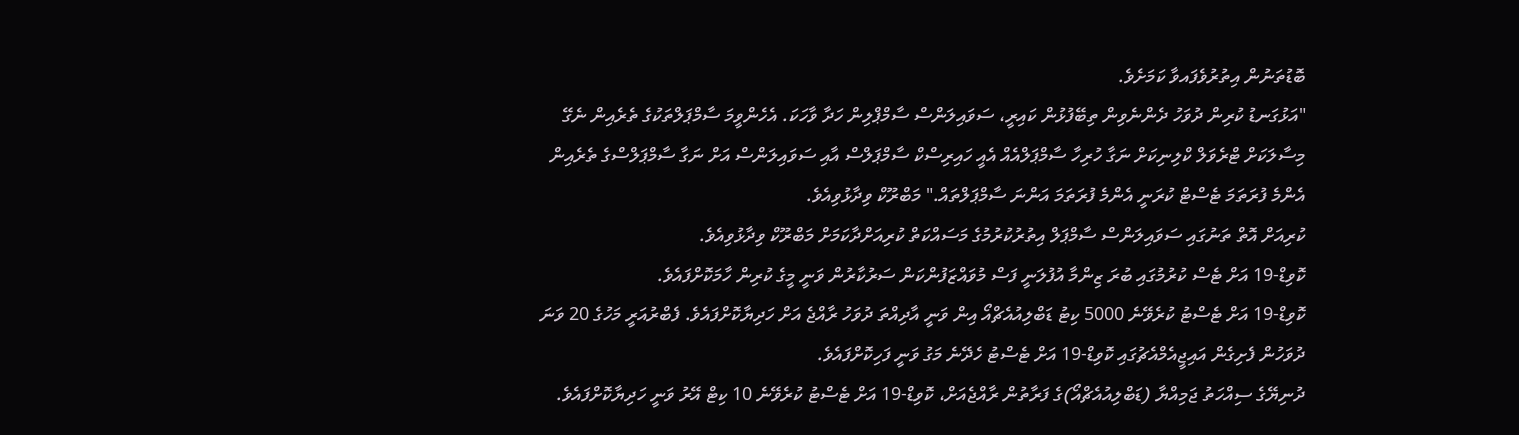ބޮޑުތަނުން އިތުރުވެފައވާ ކަމަށެވެ.
"އަޅުގަނޑު ކުރިން ދުވަހު ދެންނެވިން ތިބޭފުޅުން ކައިރީ، ސަވައިލަންސް ސާމްޕްލިން ހަދާ ވާހަކަ. އެހެންވީމަ ސާމްޕަލްތަކުގެ ތެރެއިން ނެގޭ މިސާލަކަށް ޓްރެވަލް ކްލިނިކަށް ނަގާ ހުރިހާ ސާމްޕަލްއެއް އެއީ ހައިރިސްކް ސާމްޕަލްސް އާއި ސަވައިލަންސް އަށް ނަގާ ސާމްޕަލްސްގެ ތެރެއިން އެންމެ ފުރަތަމަ ޓެސްޓް ކުރަނީ އެންމެ ފުރަތަމަ އަންނަ ސާމްޕަލްތައް." މަބްރޫކް ވިދާޅުވިއެވެ.
ކުރިއަށް އޮތް ތަނުގައި ސަވައިލަންސް ސާމްޕަލް އިތުރުކުރުމުގެ މަސައްކަތް ކުރިއަށްދާކަމަށް މަބްރޫކް ވިދާޅުވިއެވެ.
ކޮވިޑް-19 އަށް ޓެސް ކުރުމުގައި ބުރަ ޒިންމާ އުފުލަނީ ފަސް މުވައްޒަފުންކަން ސަރުކާރުން ވަނީ މީގެ ކުރިން ހާމަކޮށްފައެވެ.
ކޮވިޑް-19 އަށް ޓެސްޓު ކުރެވޭނެ 5000 ކިޓު ޑަބްލިއުއެޗްއޯ އިން ވަނީ އާދިއްތަ ދުވަހު ރާއްޖެ އަށް ހަދިޔާކޮށްފައެވެ. ފެބްރުއަރީ މަހުގެ 20 ވަނަ ދުވަހުން ފެށިގެން އައިޖީއެމްއެޗުގައި ކޮވިޑް-19 އަށް ޓެސްޓު ހެދޭނެ މަގު ވަނީ ފަހިކޮށްފައެވެ.
ދުނިޔޭގެ ސިއްހަތު ޖަމިއްޔާ (ޑަބްލިއުއެޗްއޯ)ގެ ފަރާތުން ރާއްޖެއަށް، ކޮވިޑް-19 އަށް ޓެސްޓު ކުރެވޭނެ 10 ކިޓް އޭރު ވަނީ ހަދިޔާކޮށްފައެވެ.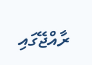ރާއްޖޭގައި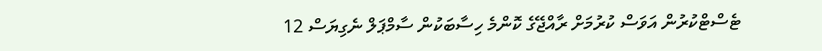ޓެސްޓްކުރުން އަވަސް ކުރުމަށް ރާއްޖޭގެ ކޮންމެ ހިސާބަކުން ސާމްޕަލް ނެގިޔަސް 12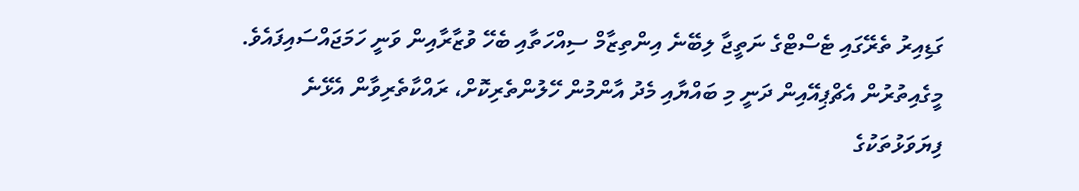ގަޑިއިރު ތެރޭގައި ޓެސްޓްގެ ނަތީޖާ ލިބޭނެ އިންތިޒާމް ސިއްހަތާއި ބެހޭ ވުޒާރާއިން ވަނީ ހަމަޖައްސައިފައެވެ.
މީގެއިތުރުން އެޗްޕިއޭއިން ދަނީ މި ބައްޔާއި މެދު އާންމުން ހޭލުންތެރިކޮށް، ރައްކާތެރިވާން އެޅޭނެ ފިޔަވަޅުތަކުގެ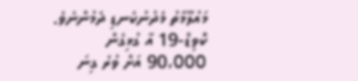މައުލޫމާތު މެދުނުކެނޑި ދެމުންނެވެ. ކޮވިޑް-19 އާ ގުޅިގެން 90،000 އަށް ވުރެ ގިނަ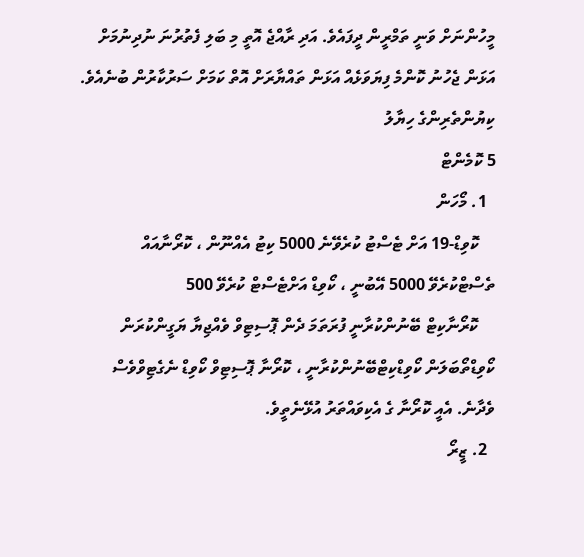މީހުންނަށް ވަނީ ތަމްރީން ދީފައެވެ. އަދި ރާއްޖެ އޮތީ މި ބަލި ފެތުރުނަ ނުދިނުމަށް އަޅަން ޖެހުނު ކޮންމެ ފިޔަވަޅެއް އަޅަން ތައްޔާރަށް އޮތް ކަމަށް ސަރުކާރުން ބުނެއެވެ.
ކިޔުންތެރިންގެ ހިޔާލު
5 ކޮމެންޓް
  1. މޯހަން
    ކޮވިޑް-19 އަށް ޓެސްޓު ކުރެވޭނެ 5000 ކިޓު އެއްނޫން ، ކޮރޯނާއައް ތެސްޓްކުރެވޭ 5000 އޭބުނީ ، ކޯވިޑް އަށްޓެސްޓް ކުރެވޭ 500
    ކޮރޯނާކިޓް ބޭނުންކުރާނީ ފުރަތަމަ ދެން ޕޮސިޓިވް ވެއްޖިޔާ ޔަގީންކުރަން ކޯވިޑްތޯބަލަން ކޯވިޑްކިޓްބޭނުންކުރާނީ ، ކޮރޯނާ ޕޮސިޓިވް ކޯވިޑް ނެގެޓިވްވެސް ވެދާނެ. އެއީ ކޮރޯނާ ގެ އެކިވައްތަރު އުޅޭނެތީވެ.
  2. ޒީރޯ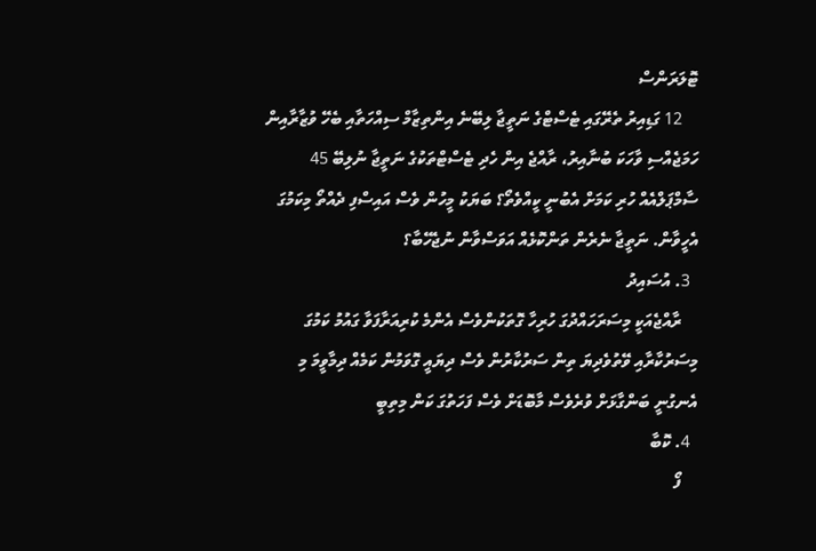ޓޮލަރަންސް
    12 ގަޑިއިރު ތެރޭގައި ޓެސްޓްގެ ނަތީޖާ ލިބޭނެ އިންތިޒާމް ސިއްހަތާއި ބެހޭ ވުޒާރާއިން ހަމަޖެއްސި ވާހަކަ ބުނާއިރު، ރާއްޖެ އިން ހެދި ޓެސްޓްތަކުގެ ނަތީޖާ ނުލިބޭ 45 ސާމްޕަލްއެއް ހުރި ކަމަށް އެބުނީ ކީއްވެތޯ؟ ބަޔަކު މީހުން ވެސް އައިސްފި ދެއްތޯ މިކަމުގަ އެހީވާން. ނަތީޖާ ނެރެން ތަންކޮޅެއް އަވަސްވާން ނުޖެހޭބާ؟
  3. އުސައިދު
    ރާއްޖެއަކީ މިސަރަހައްދުގަ ހުރިހާ ގޮތަކުންވެސް އެންމެ ކުރިއަރާފަވާ ގައުމު ކަމުގަ މިސަރުކާރާއި ވޭތުވެދިޔަ ތިން ސަރުކާރުން ވެސް ދިޔައީ ގޮވަމުން ކަމެއް ދިމާވީމަ މި އެނގުނީ ބަންގާޅަށް ވުރެވެސް މާބޮޑަށް ވެސް ފަހަތުގަ ކަން މިތިބީ
  4. ކޮބާ
    ފޯ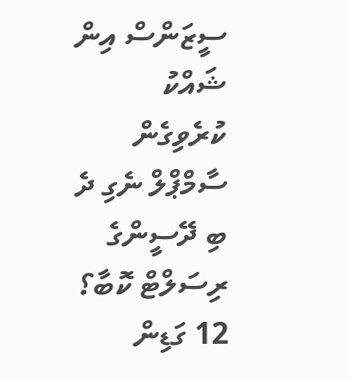ސީޒަންސް އިން ޝައްކު ކުރެވިގެން ސާމްޕްލް ނެގި ދެ ބި ދޭސީންގެ ރިސަލްޓް ކޮބާ؟ 12 ގަޑިން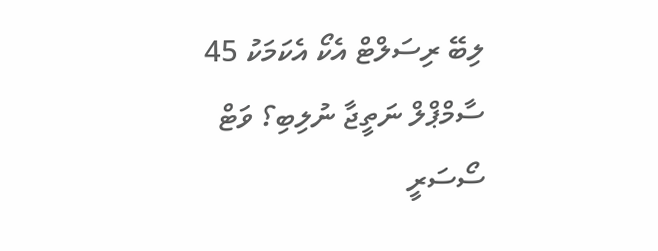ލިބޭ ރިސަލްޓް އެކޯ އެކަމަކު 45 ސާމްޕްލް ނަތީޖާ ނުލިބި؟ ވަޓް ސޯސަރީ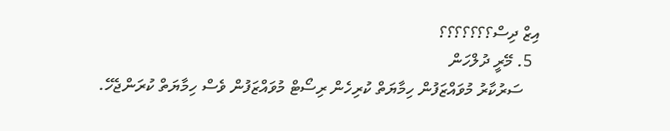އިޒް ދިސް؟؟؟؟؟؟؟
  5. މޭރީ ދުލްހަން
    ސަރުކާރު މުވައްޒަފުން ހިމާޔަތް ކުރިހެން ރިސޯޓް މުވައްޒަފުން ވެސް ހިމާޔަތް ކުރަންޖެހޭ.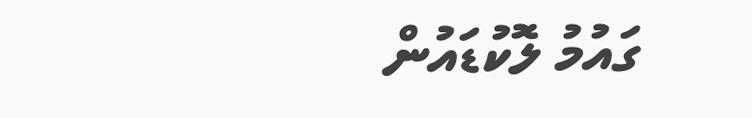ގައުމު ލޮކުޑައުން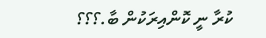ކުރާ ނީ ކޮންއިރަކުން ބާ.؟؟؟